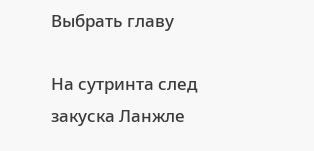Выбрать главу

На сутринта след закуска Ланжле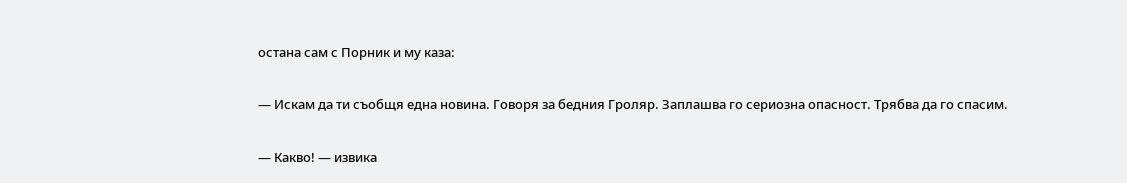остана сам с Порник и му каза:

— Искам да ти съобщя една новина. Говоря за бедния Гроляр. Заплашва го сериозна опасност. Трябва да го спасим.

— Какво! — извика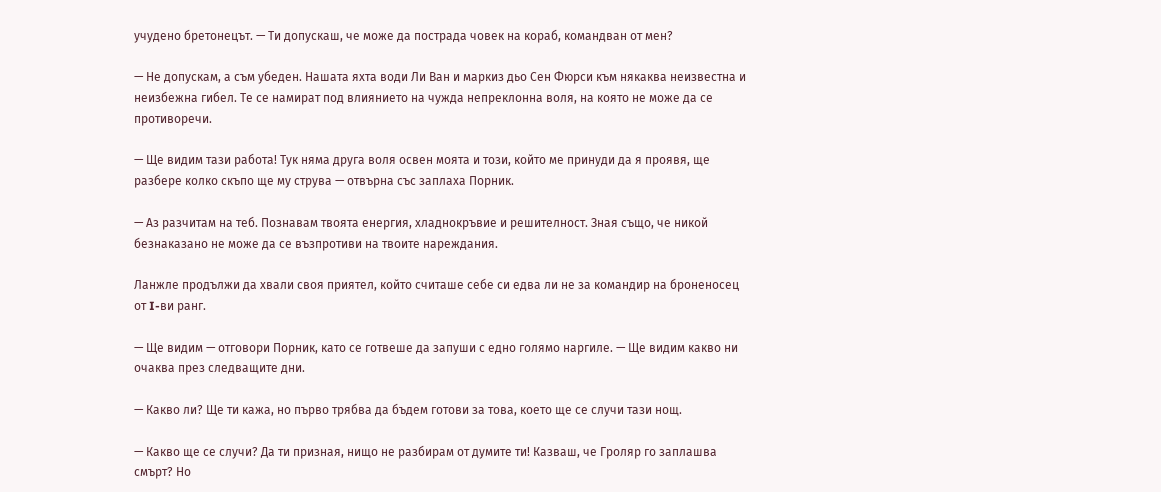учудено бретонецът. — Ти допускаш, че може да пострада човек на кораб, командван от мен?

— Не допускам, а съм убеден. Нашата яхта води Ли Ван и маркиз дьо Сен Фюрси към някаква неизвестна и неизбежна гибел. Те се намират под влиянието на чужда непреклонна воля, на която не може да се противоречи.

— Ще видим тази работа! Тук няма друга воля освен моята и този, който ме принуди да я проявя, ще разбере колко скъпо ще му струва — отвърна със заплаха Порник.

— Аз разчитам на теб. Познавам твоята енергия, хладнокръвие и решителност. Зная също, че никой безнаказано не може да се възпротиви на твоите нареждания.

Ланжле продължи да хвали своя приятел, който считаше себе си едва ли не за командир на броненосец от I-ви ранг.

— Ще видим — отговори Порник, като се готвеше да запуши с едно голямо наргиле. — Ще видим какво ни очаква през следващите дни.

— Какво ли? Ще ти кажа, но първо трябва да бъдем готови за това, което ще се случи тази нощ.

— Какво ще се случи? Да ти призная, нищо не разбирам от думите ти! Казваш, че Гроляр го заплашва смърт? Но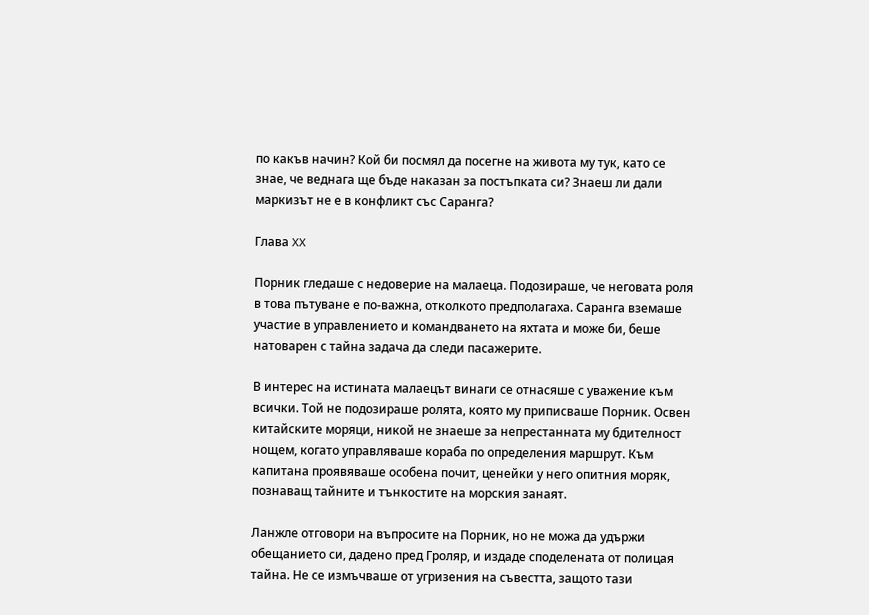по какъв начин? Кой би посмял да посегне на живота му тук, като се знае, че веднага ще бъде наказан за постъпката си? Знаеш ли дали маркизът не е в конфликт със Саранга?

Глава XX

Порник гледаше с недоверие на малаеца. Подозираше, че неговата роля в това пътуване е по-важна, отколкото предполагаха. Саранга вземаше участие в управлението и командването на яхтата и може би, беше натоварен с тайна задача да следи пасажерите.

В интерес на истината малаецът винаги се отнасяше с уважение към всички. Той не подозираше ролята, която му приписваше Порник. Освен китайските моряци, никой не знаеше за непрестанната му бдителност нощем, когато управляваше кораба по определения маршрут. Към капитана проявяваше особена почит, ценейки у него опитния моряк, познаващ тайните и тънкостите на морския занаят.

Ланжле отговори на въпросите на Порник, но не можа да удържи обещанието си, дадено пред Гроляр, и издаде споделената от полицая тайна. Не се измъчваше от угризения на съвестта, защото тази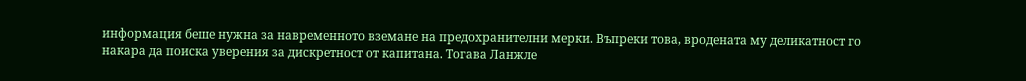информация беше нужна за навременното вземане на предохранителни мерки. Въпреки това, вродената му деликатност го накара да поиска уверения за дискретност от капитана. Тогава Ланжле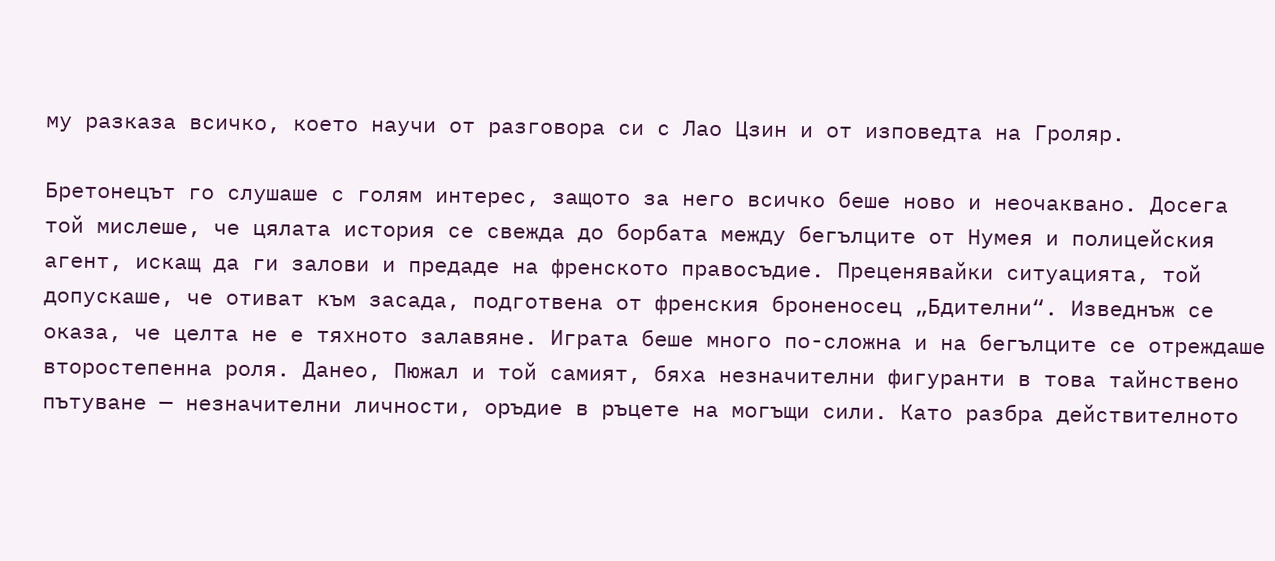му разказа всичко, което научи от разговора си с Лао Цзин и от изповедта на Гроляр.

Бретонецът го слушаше с голям интерес, защото за него всичко беше ново и неочаквано. Досега той мислеше, че цялата история се свежда до борбата между бегълците от Нумея и полицейския агент, искащ да ги залови и предаде на френското правосъдие. Преценявайки ситуацията, той допускаше, че отиват към засада, подготвена от френския броненосец „Бдителни“. Изведнъж се оказа, че целта не е тяхното залавяне. Играта беше много по-сложна и на бегълците се отреждаше второстепенна роля. Данео, Пюжал и той самият, бяха незначителни фигуранти в това тайнствено пътуване — незначителни личности, оръдие в ръцете на могъщи сили. Като разбра действителното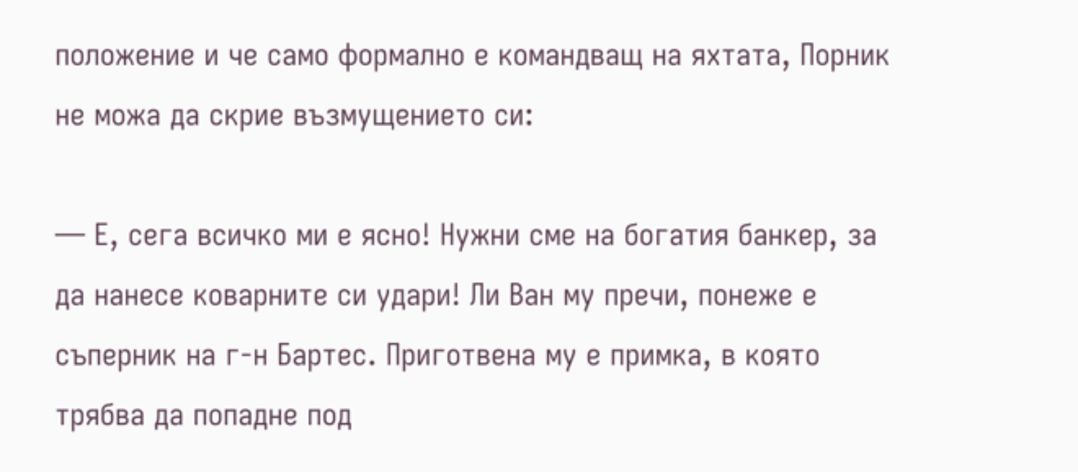положение и че само формално е командващ на яхтата, Порник не можа да скрие възмущението си:

— Е, сега всичко ми е ясно! Нужни сме на богатия банкер, за да нанесе коварните си удари! Ли Ван му пречи, понеже е съперник на г-н Бартес. Приготвена му е примка, в която трябва да попадне под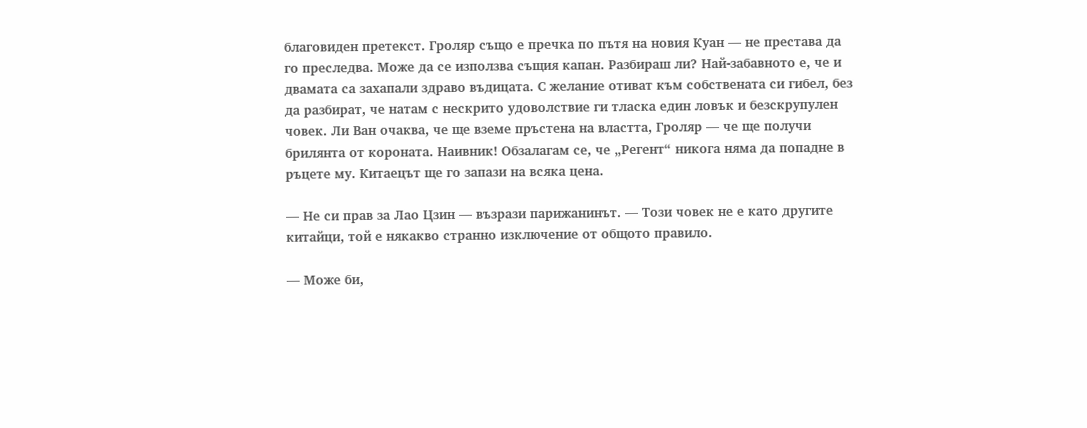благовиден претекст. Гроляр също е пречка по пътя на новия Куан — не престава да го преследва. Може да се използва същия капан. Разбираш ли? Най-забавното е, че и двамата са захапали здраво въдицата. С желание отиват към собствената си гибел, без да разбират, че натам с нескрито удоволствие ги тласка един ловък и безскрупулен човек. Ли Ван очаква, че ще вземе пръстена на властта, Гроляр — че ще получи брилянта от короната. Наивник! Обзалагам се, че „Регент“ никога няма да попадне в ръцете му. Китаецът ще го запази на всяка цена.

— Не си прав за Лао Цзин — възрази парижанинът. — Този човек не е като другите китайци, той е някакво странно изключение от общото правило.

— Може би,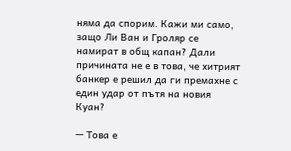няма да спорим. Кажи ми само, защо Ли Ван и Гроляр се намират в общ капан? Дали причината не е в това, че хитрият банкер е решил да ги премахне с един удар от пътя на новия Куан?

— Това е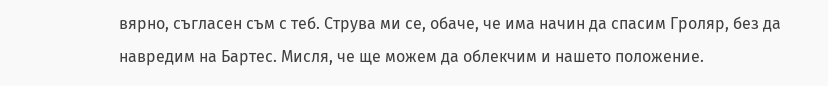вярно, съгласен съм с теб. Струва ми се, обаче, че има начин да спасим Гроляр, без да навредим на Бартес. Мисля, че ще можем да облекчим и нашето положение.